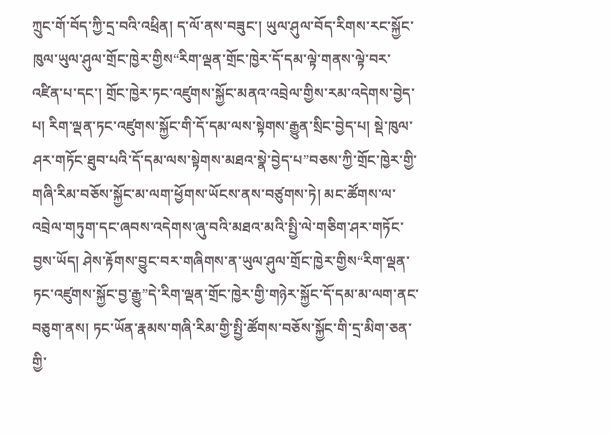ཀྲུང་གོ་བོད་ཀྱི་དྲ་བའི་འཕྲིན། ད་ལོ་ནས་བཟུང་། ཡུལ་ཤུལ་བོད་རིགས་རང་སྐྱོང་ཁུལ་ཡུལ་ཤུལ་གྲོང་ཁྱེར་གྱིས“རིག་ལྡན་གྲོང་ཁྱེར་དོ་དམ་ལྟེ་གནས་ལྟེ་བར་འཛིན་པ་དང་། གྲོང་ཁྱེར་ཏང་འཛུགས་སྐྱོང་མནའ་འབྲེལ་གྱིས་རམ་འདེགས་བྱེད་པ། རིག་ལྡན་ཏང་འཛུགས་སྐྱོང་གི་དོ་དམ་ལས་སྟེགས་རྒྱུན་སྲིང་བྱེད་པ། སྡེ་ཁུལ་ཤར་གཏོང་ཐུབ་པའི་དོ་དམ་ལས་སྟེགས་མཐའ་སྣེ་བྱེད་པ”བཅས་ཀྱི་གྲོང་ཁྱེར་གྱི་གཞི་རིམ་བཅོས་སྐྱོང་མ་ལག་ཕྱོགས་ཡོངས་ནས་བཙུགས་ཏེ། མང་ཚོགས་ལ་འབྲེལ་གཏུག་དང་ཞབས་འདེགས་ཞུ་བའི་མཐའ་མའི་སྤྱི་ལེ་གཅིག་ཤར་གཏོང་བྱས་ཡོད། ཤེས་རྟོགས་བྱུང་བར་གཞིགས་ན་ཡུལ་ཤུལ་གྲོང་ཁྱེར་གྱིས“རིག་ལྡན་ཏང་འཛུགས་སྐྱོང་བྱ་རྒྱུ”དེ་རིག་ལྡན་གྲོང་ཁྱེར་གྱི་གཉེར་སྐྱོང་དོ་དམ་མ་ལག་ནང་བཅུག་ནས། ཏང་ཡོན་རྣམས་གཞི་རིམ་གྱི་སྤྱི་ཚོགས་བཅོས་སྐྱོང་གི་དྲ་མིག་ཅན་གྱི་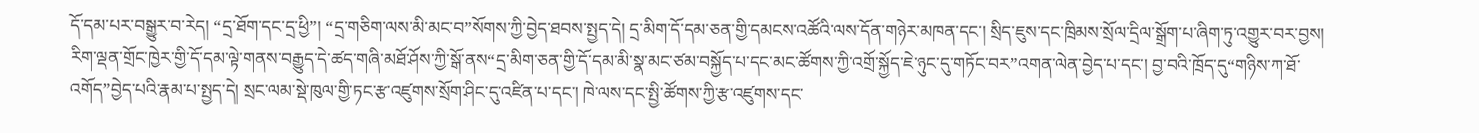དོ་དམ་པར་བསྒྱུར་བ་རེད། “དྲ་ཐོག་དང་དྲ་ཕྱི”། “དྲ་གཅིག་ལས་མི་མང་བ”སོགས་ཀྱི་བྱེད་ཐབས་སྤྱད་དེ། དྲ་མིག་དོ་དམ་ཅན་གྱི་དམངས་འཚོའི་ལས་དོན་གཉེར་མཁན་དང་། སྲིད་ཇུས་དང་ཁྲིམས་སྲོལ་དྲིལ་སྒྲོག་པ་ཞིག་ཏུ་འགྱུར་བར་བྱས།
རིག་ལྡན་གྲོང་ཁྱེར་གྱི་དོ་དམ་ལྟེ་གནས་བརྒྱུད་དེ་ཚད་གཞི་མཐོ་ཤོས་ཀྱི་སྒོ་ནས“དྲ་མིག་ཅན་གྱི་དོ་དམ་མི་སྣ་མང་ཙམ་བསྐྱོད་པ་དང་མང་ཚོགས་ཀྱི་འགྲོ་སྐྱོད་ཇེ་ཉུང་དུ་གཏོང་བར”འགན་ལེན་བྱེད་པ་དང་། བྱ་བའི་ཁྲོད་དུ“གཉིས་ཀ་ཐོ་འགོད”བྱེད་པའི་རྣམ་པ་སྤྱད་དེ། སྲང་ལམ་སྡེ་ཁུལ་གྱི་ཏང་རྩ་འཛུགས་སྲོག་ཤིང་དུ་འཛིན་པ་དང་། ཁེ་ལས་དང་སྤྱི་ཚོགས་ཀྱི་རྩ་འཛུགས་དང་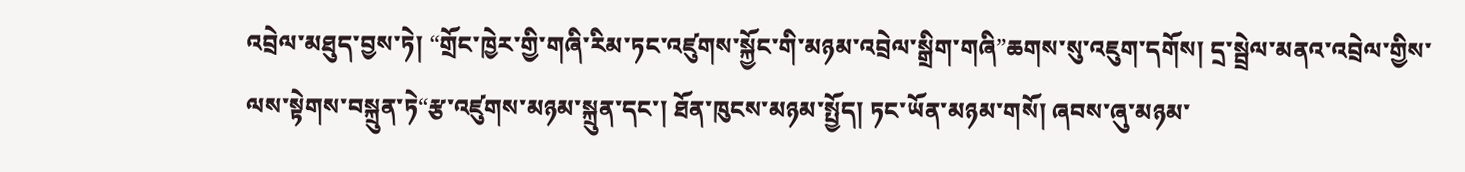འབྲེལ་མཐུད་བྱས་ཏེ། “གྲོང་ཁྱེར་གྱི་གཞི་རིམ་ཏང་འཛུགས་སྐྱོང་གི་མཉམ་འབྲེལ་སྒྲིག་གཞི”ཆགས་སུ་འཇུག་དགོས། དྲ་སྦྲེལ་མནའ་འབྲེལ་གྱིས་ལས་སྟེགས་བསྐྲུན་ཏེ“རྩ་འཛུགས་མཉམ་སྐྲུན་དང་། ཐོན་ཁུངས་མཉམ་སྤྱོད། ཏང་ཡོན་མཉམ་གསོ། ཞབས་ཞུ་མཉམ་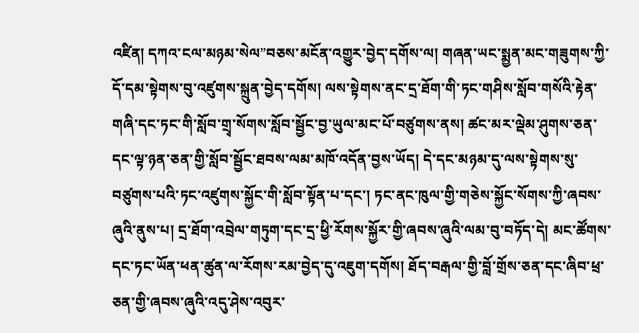འཛིན། དཀའ་ངལ་མཉམ་སེལ”བཅས་མངོན་འགྱུར་བྱེད་དགོས་ལ། གཞན་ཡང་སྨྱན་མང་གཟུགས་ཀྱི་དོ་དམ་སྟེགས་བུ་འཛུགས་སྐྲུན་བྱེད་དགོས། ལས་སྟེགས་ནང་དྲ་ཐོག་གི་ཏང་གཤིས་སློབ་གསོའི་རྟེན་གཞི་དང་ཏང་གི་སློབ་གྲྭ་སོགས་སློབ་སྦྱོང་བྱ་ཡུལ་མང་པོ་བཙུགས་ནས། ཚང་མར་ལྡེམ་ཤུགས་ཅན་དང་ལྟ་ཉན་ཅན་གྱི་སློབ་སྦྱོང་ཐབས་ལམ་མཁོ་འདོན་བྱས་ཡོད། དེ་དང་མཉམ་དུ་ལས་སྟེགས་སུ་བཙུགས་པའི་ཏང་འཛུགས་སྐྱོང་གི་སློབ་སྟོན་པ་དང་། ཏང་ནང་ཁུལ་གྱི་གཅེས་སྐྱོང་སོགས་ཀྱི་ཞབས་ཞུའི་ནུས་པ། དྲ་ཐོག་འབྲེལ་གཏུག་དང་དྲ་ཕྱི་རོགས་སྐྱོར་གྱི་ཞབས་ཞུའི་ལམ་བུ་བཏོད་དེ། མང་ཚོགས་དང་ཏང་ཡོན་ཕན་ཚུན་ལ་རོགས་རམ་བྱེད་དུ་འཇུག་དགོས། ཐོད་བརྒལ་གྱི་བློ་གྲོས་ཅན་དང་ཞིབ་ཕྲ་ཅན་གྱི་ཞབས་ཞུའི་འདུ་ཤེས་འབུར་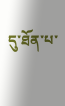དུ་ཐོན་པ་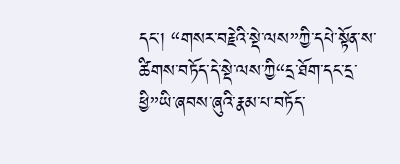དང་། “གསར་བརྗེའི་སྡེ་ལས”ཀྱི་དཔེ་སྟོན་ས་ཚིགས་བཏོད་དེ་སྡེ་ལས་ཀྱི“དྲ་ཐོག་དང་དྲ་ཕྱི”ཡི་ཞབས་ཞུའི་རྣམ་པ་བཏོད་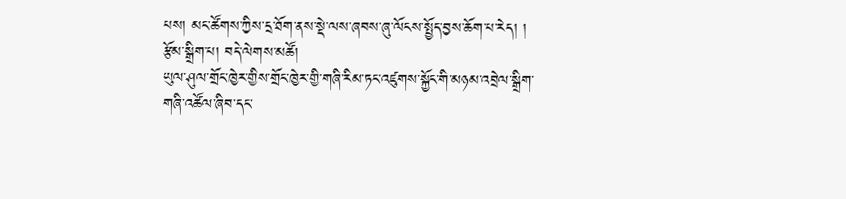པས། མང་ཚོགས་ཀྱིས་དྲ་ཐོག་ནས་སྡེ་ལས་ཞབས་ཞུ་ལོངས་སྤྱོད་བྱས་ཆོག་པ་རེད། །
རྩོམ་སྒྲིག་པ། བདེ་ལེགས་མཚོ།
ཡུལ་ཤུལ་གྲོང་ཁྱེར་གྱིས་གྲོང་ཁྱེར་གྱི་གཞི་རིམ་ཏང་འཛུགས་སྐྱོང་གི་མཉམ་འབྲེལ་སྒྲིག་གཞི་འཚོལ་ཞིབ་དང་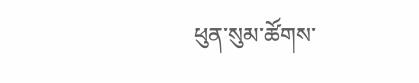ཕུན་སུམ་ཚོགས་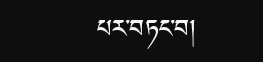པར་བཏང་བ།